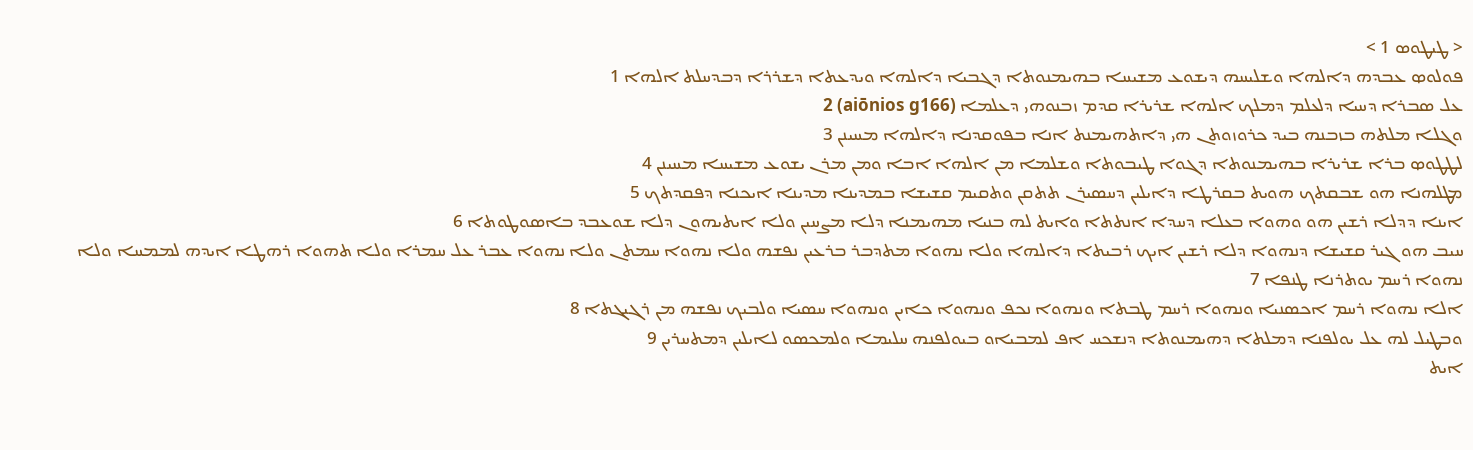< ܛܝܛܘܣ 1 >
ܦܘܠܘܤ ܥܒܕܗ ܕܐܠܗܐ ܘܫܠܝܚܗ ܕܝܫܘܥ ܡܫܝܚܐ ܒܗܝܡܢܘܬܐ ܕܓܒܝܐ ܕܐܠܗܐ ܘܝܕܥܬܐ ܕܫܪܪܐ ܕܒܕܚܠܬ ܐܠܗܐ 1
ܥܠ ܤܒܪܐ ܕܚܝܐ ܕܠܥܠܡ ܕܡܠܟ ܐܠܗܐ ܫܪܝܪܐ ܩܕܡ ܙܒܢܘܗܝ ܕܥܠܡܐ (aiōnios g166) 2
ܘܓܠܐ ܡܠܬܗ ܒܙܒܢܗ ܒܝܕ ܟܪܘܙܘܬܢ ܗܝ ܕܐܬܗܝܡܢܬ ܐܢܐ ܒܦܘܩܕܢܐ ܕܐܠܗܐ ܡܚܝܢܢ 3
ܠܛܛܘܤ ܒܪܐ ܫܪܝܪܐ ܒܗܝܡܢܘܬܐ ܕܓܘܐ ܛܝܒܘܬܐ ܘܫܠܡܐ ܡܢ ܐܠܗܐ ܐܒܐ ܘܡܢ ܡܪܢ ܝܫܘܥ ܡܫܝܚܐ ܡܚܝܢܢ 4
ܡܛܠܗܢܐ ܗܘ ܫܒܩܬܟ ܗܘܝܬ ܒܩܪܛܐ ܕܐܝܠܝܢ ܕܚܤܝܪܢ ܬܬܩܢ ܘܬܩܝܡ ܩܫܝܫܐ ܒܡܕܝܢܐ ܡܕܝܢܐ ܐܝܟܢܐ ܕܦܩܕܬܟ 5
ܐܝܢܐ ܕܕܠܐ ܪܫܝܢ ܗܘ ܘܗܘܐ ܒܥܠܐ ܕܚܕܐ ܐܢܬܬܐ ܘܐܝܬ ܠܗ ܒܢܝܐ ܡܗܝܡܢܐ ܕܠܐ ܡܨܚܝܢ ܘܠܐ ܐܝܬܝܗܘܢ ܕܠܐ ܫܘܥܒܕ ܒܐܤܘܛܘܬܐ 6
ܚܝܒ ܗܘ ܓܝܪ ܩܫܝܫܐ ܕܢܗܘܐ ܕܠܐ ܪܫܝܢ ܐܝܟ ܪܒܝܬܐ ܕܐܠܗܐ ܘܠܐ ܢܗܘܐ ܡܬܕܒܪ ܒܪܥܝܢ ܢܦܫܗ ܘܠܐ ܢܗܘܐ ܚܡܬܢ ܘܠܐ ܢܗܘܐ ܥܒܪ ܥܠ ܚܡܪܐ ܘܠܐ ܬܗܘܐ ܪܗܛܐ ܐܝܕܗ ܠܡܡܚܐ ܘܠܐ ܢܗܘܐ ܪܚܡ ܝܘܬܪܢܐ ܛܢܦܐ 7
ܐܠܐ ܢܗܘܐ ܪܚܡ ܐܟܤܢܝܐ ܘܢܗܘܐ ܪܚܡ ܛܒܬܐ ܘܢܗܘܐ ܢܟܦ ܘܢܗܘܐ ܟܐܝܢ ܘܢܗܘܐ ܚܤܝܐ ܘܠܒܝܟ ܢܦܫܗ ܡܢ ܪܓܝܓܬܐ 8
ܘܒܛܝܠ ܠܗ ܥܠ ܝܘܠܦܢܐ ܕܡܠܬܐ ܕܗܝܡܢܘܬܐ ܕܢܫܟܚ ܐܦ ܠܡܒܝܐܘ ܒܝܘܠܦܢܗ ܚܠܝܡܐ ܘܠܡܟܤܘ ܠܐܝܠܝܢ ܕܡܬܚܪܝܢ 9
ܐܝܬ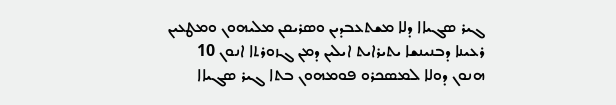ܓܝܪ ܤܓܝܐܐ ܕܠܐ ܡܫܬܥܒܕܝܢ ܘܤܪܝܩܢ ܡܠܝܗܘܢ ܘܡܛܥܝܢ ܪܥܝܢܐ ܕܒܢܝܢܫܐ ܝܬܝܪܐܝܬ ܐܝܠܝܢ ܕܡܢ ܓܙܘܪܬܐ ܐܢܘܢ 10
ܗܢܘܢ ܕܘܠܐ ܠܡܤܟܪܘ ܦܘܡܗܘܢ ܒܬܐ ܓܝܪ ܤܓܝܐܐ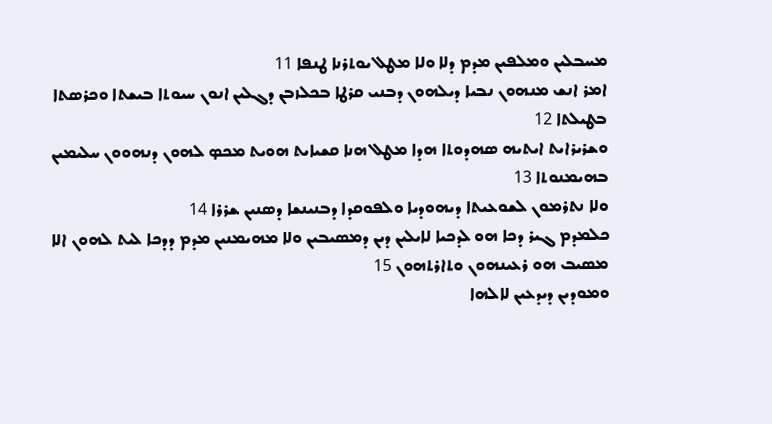ܡܚܒܠܝܢ ܘܡܠܦܝܢ ܡܕܡ ܕܠܐ ܘܠܐ ܡܛܠ ܝܘܬܪܢܐ ܛܢܦܐ 11
ܐܡܪ ܐܢܫ ܡܢܗܘܢ ܢܒܝܐ ܕܝܠܗܘܢ ܕܒܢܝ ܩܪܛܐ ܒܟܠܙܒܢ ܕܓܠܝܢ ܐܢܘܢ ܚܝܘܬܐ ܒܝܫܬܐ ܘܟܪܤܬܐ ܒܛܝܠܬܐ 12
ܘܫܪܝܪܐܝܬ ܐܝܬܝܗ ܤܗܕܘܬܐ ܗܕܐ ܡܛܠ ܗܢܐ ܩܫܝܐܝܬ ܗܘܝܬ ܡܟܤ ܠܗܘܢ ܕܢܗܘܘܢ ܚܠܝܡܝܢ ܒܗܝܡܢܘܬܐ 13
ܘܠܐ ܢܬܪܡܘܢ ܠܫܘܥܝܬܐ ܕܝܗܘܕܝܐ ܘܠܦܘܩܕܐ ܕܒܢܝܢܫܐ ܕܤܢܝܢ ܫܪܪܐ 14
ܟܠܡܕܡ ܓܝܪ ܕܟܐ ܗܘ ܠܕܟܝܐ ܠܐܝܠܝܢ ܕܝܢ ܕܡܤܝܒܝܢ ܘܠܐ ܡܗܝܡܢܝܢ ܡܕܡ ܕܕܟܐ ܠܝܬ ܠܗܘܢ ܐܠܐ ܡܤܝܒ ܗܘ ܪܥܝܢܗܘܢ ܘܬܐܪܬܗܘܢ 15
ܘܡܘܕܝܢ ܕܝܕܥܝܢ ܠܐܠܗܐ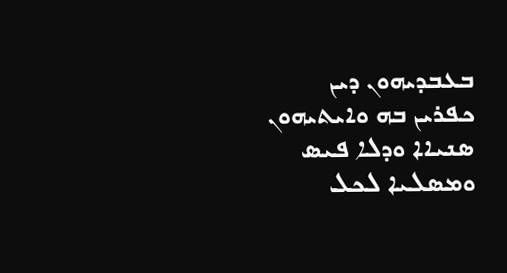ܒܥܒܕܝܗܘܢ ܕܝܢ ܟܦܪܝܢ ܒܗ ܘܐܝܬܝܗܘܢ ܤܢܝܐܐ ܘܕܠܐ ܦܝܤ ܘܡܤܠܝܐ ܠܟܠ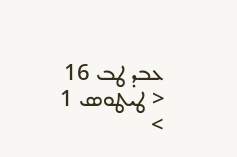ܥܒܕ ܛܒ 16
< ܛܝܛܘܣ 1 >